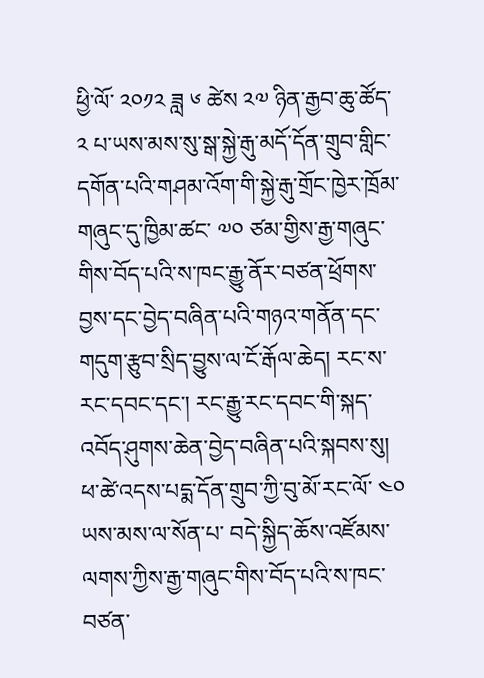ཕྱི་ལོ་ ༢༠༡༢ ཟླ ༦ ཚེས ༢༧ ཉིན་རྒྱབ་ཆུ་ཚོད་ ༢ པ་ཡས་མས་སུ་སྒ་སྐྱེ་རྒུ་མདོ་དོན་གྲུབ་གླིང་དགོན་པའི་གཤམ་འོག་གི་སྐྱེ་རྒུ་གྲོང་ཁྱེར་ཁྲོམ་གཞུང་དུ་ཁྱིམ་ཚང་ ༧༠ ཙམ་གྱིས་རྒྱ་གཞུང་གིས་བོད་པའི་ས་ཁང་རྒྱུ་ནོར་བཙན་ཕྲོགས་བྱས་དང་བྱེད་བཞིན་པའི་གཉའ་གནོན་དང་གདུག་རྩུབ་སྲིད་བྱུས་ལ་ངོ་རྒོལ་ཆེད། རང་ས་རང་དབང་དང་། རང་རྒྱུ་རང་དབང་གི་སྐད་འབོད་ཤུགས་ཆེན་བྱེད་བཞིན་པའི་སྐབས་སུ། ཕ་ཚེ་འདས་པདྨ་དོན་གྲུབ་ཀྱི་བུ་མོ་རང་ལོ་ ༤༠ ཡས་མས་ལ་སོན་པ་ བདེ་སྐྱིད་ཆོས་འཛོམས་ལགས་ཀྱིས་རྒྱ་གཞུང་གིས་བོད་པའི་ས་ཁང་བཙན་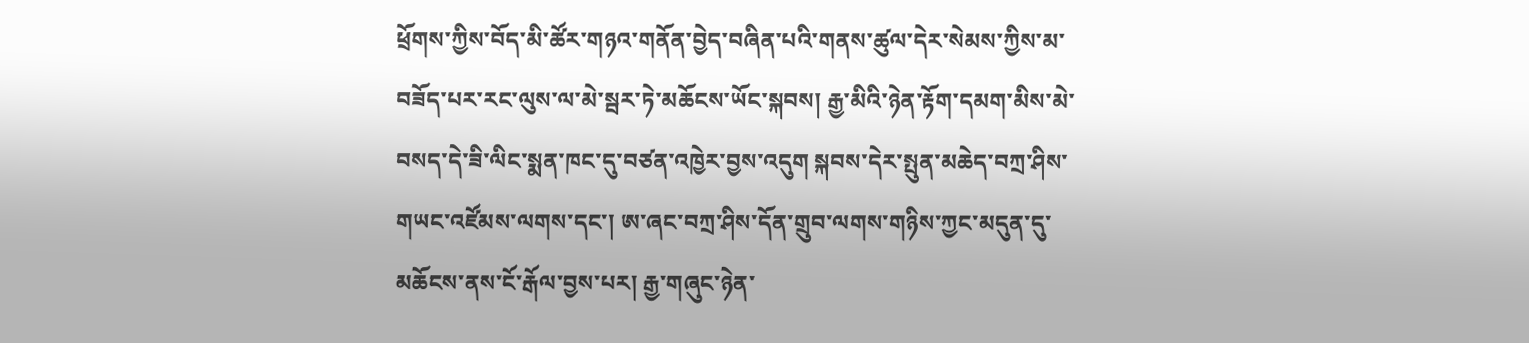ཕྲོགས་ཀྱིས་བོད་མི་ཚོར་གཉའ་གནོན་བྱེད་བཞིན་པའི་གནས་ཚུལ་དེར་སེམས་ཀྱིས་མ་བཟོད་པར་རང་ལུས་ལ་མེ་སྦར་ཏེ་མཆོངས་ཡོང་སྐབས། རྒྱ་མིའི་ཉེན་རྟོག་དམག་མིས་མེ་བསད་དེ་ཟི་ལིང་སྨན་ཁང་དུ་བཙན་འཁྱེར་བྱས་འདུག སྐབས་དེར་སྤུན་མཆེད་བཀྲ་ཤིས་གཡང་འཛོམས་ལགས་དང་། ཨ་ཞང་བཀྲ་ཤིས་དོན་གྲུབ་ལགས་གཉིས་ཀྱང་མདུན་དུ་མཆོངས་ནས་ངོ་རྒོལ་བྱས་པར། རྒྱ་གཞུང་ཉེན་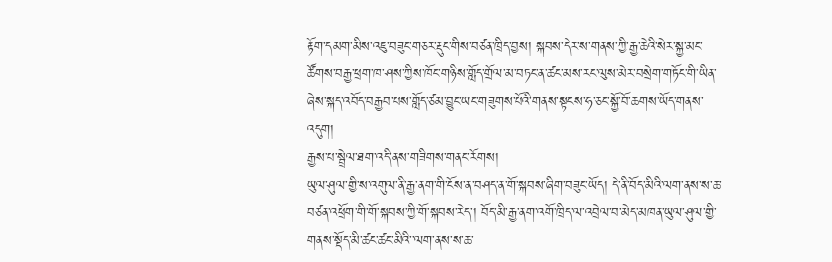རྟོག་དམག་མིས་འཇུ་བཟུང་གཅར་རྡུང་གིས་བཙན་ཁྲིད་བྱས། སྐབས་དེར་ས་གནས་ཀྱི་རྒྱ་ཆེའི་སེར་སྐྱ་མང་ཚོགས་བརྒྱ་ཕྲག་ཁ་ཤས་ཀྱིས་ཁོང་གཉིས་གློད་གྲོལ་མ་བཏང་ན་ཚང་མས་རང་ལུས་མེར་བསྲེག་གཏོང་གི་ཡིན་ཞེས་སྐད་འབོད་བརྒྱབ་པས་གློད་ཙམ་བྱུང་ཡང་གཟུགས་པོའི་གནས་སྟངས་ཧ་ཅང་སྐྱོ་བོ་ཆགས་ཡོད་གནས་འདུག།
རྒྱས་པ་སྦྲེལ་ཐག་འདི་ནས་གཟིགས་གནང་རོགས།
ཡུལ་ཤུལ་གྱི་ས་འགུལ་ནི་རྒྱ་ནག་གི་ངོས་ན་བཤད་ན་གོ་སྐབས་ཞིག་བཟུང་ཡོད། དེ་ནི་བོད་མིའི་ལག་ནས་ས་ཆ་བཙན་འཕྲོག་གི་གོ་སྐབས་ཀྱི་གོ་སྐབས་རེད་། བོད་མི་རྒྱ་ནག་འགོ་ཁྲིད་ལ་འབྲེལ་བ་མེད་མཁན་ཡུལ་ཤུལ་གྱི་གནས་སྡོད་མི་ཚང་ཚང་མིའི་་ལག་ནས་ས་ཆ་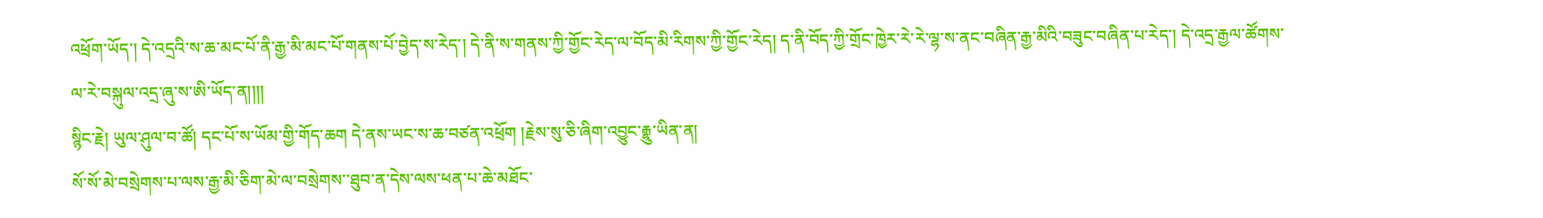འཕྲོག་ཡོད་། དེ་འདྲའི་ས་ཆ་མང་པོ་ནི་རྒྱ་མི་མང་པོ་གནས་པོ་བྱེད་ས་རེད་། དེ་ནི་ས་གནས་ཀྱི་གྱོང་རེད་ལ་བོད་མི་རིགས་ཀྱི་གྱོང་རེད། ད་ནི་བོད་ཀྱི་གྲོང་ཁྱེར་རེ་རེ་ལྷ་ས་ནང་བཞིན་རྒྱ་མིའི་བཟུང་བཞིན་པ་རེད་། དེ་འདྲ་རྒྱལ་ཚོགས་ལ་རེ་བསྐུལ་འདྲ་ཞུ་ས་ཨི་ཡོད་ན།།།།
སྙིང་རྗེ། ཡུལ་ཤུལ་བ་ཚོ། དང་པོ་ས་ཡོམ་གྱི་གོད་ཆག དེ་ནས་ཡང་ས་ཆ་བཙན་འཕྲོག །རྗེས་སུ་ཅི་ཞིག་འབྱུང་རྒྷུ་ཡིན་ན།
སོ་སོ་མེ་བསྲེགས་པ་ལས་རྒྱ་མི་ཅིག་མེ་ལ་བསྲེགས་་ཐུབ་ན་དེས་ལས་ཕན་པ་ཆེ་མཐོང་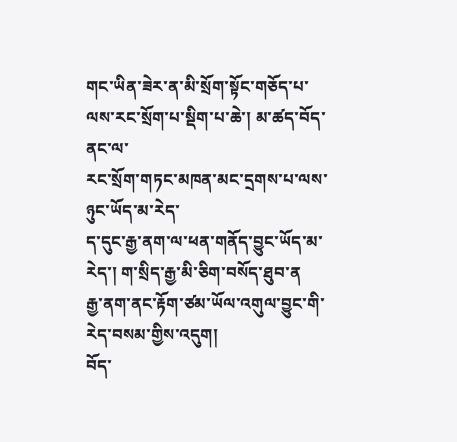གང་ཡིན་ཟེར་ན་མི་སྲོག་སྟོང་གཅོད་པ་ལས་རང་སྲོག་པ་སྡིག་པ་ཆེ་། མ་ཚད་བོད་ནང་ལ་
རང་སྲོག་གཏང་མཁན་མང་དྲགས་པ་ལས་ཉུང་ཡོད་མ་རེད་
ད་དུང་རྒྱ་ནག་ལ་ཕན་གནོད་བྱུང་ཡོད་མ་རེད་། ག་སྲིད་རྒྱ་མི་ཅིག་བསོད་ཐུབ་ན
རྒྱ་ནག་ནང་རྟོག་ཙམ་ཡོལ་འགུལ་བྱུང་གི་རེད་བསམ་གྱིས་འདུག།
བོད་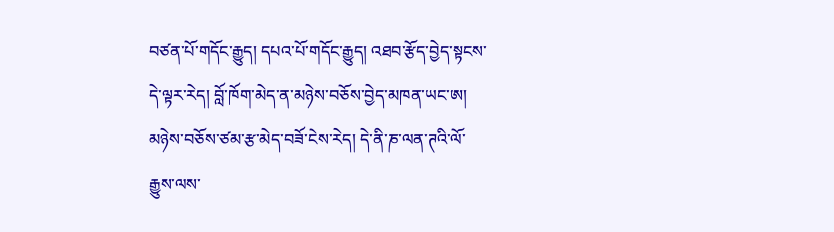བཙན་པོ་གདོང་རྒྱུད། དཔའ་པོ་གདོང་རྒྱུད། འཐབ་རྩོད་བྱེད་སྟངས་དེ་ལྟར་རེད། བློ་ཁོག་མེད་ན་མཉེས་བཅོས་བྱེད་མཁན་ཡང་ཨ། མཉེས་བཅོས་ཙམ་རྩ་མེད་བཟོ་ངེས་རེད། དེ་ནི་ཎ་ལན་ཊའི་ལོ་རྒྱུས་ལས་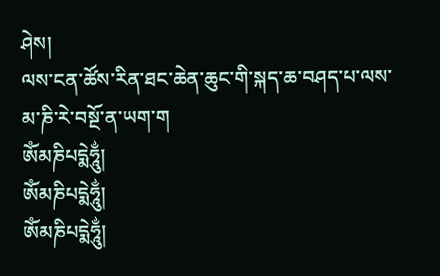ཤེས།
ལས་ངན་ཚོས་རིན་ཐང་ཆེན་ཆུང་གི་སྐད་ཆ་བཤད་པ་ལས་མ་ཎི་རེ་བསྔོ་ན་ཡག་ག
ཨོཾམཎིཔདྨེཧཱུྂ།
ཨོཾམཎིཔདྨེཧཱུྂ།
ཨོཾམཎིཔདྨེཧཱུྂ།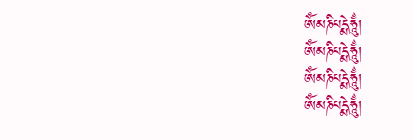ཨོཾམཎིཔདྨེཧཱུྂ།
ཨོཾམཎིཔདྨེཧཱུྂ།
ཨོཾམཎིཔདྨེཧཱུྂ།
ཨོཾམཎིཔདྨེཧཱུྂ།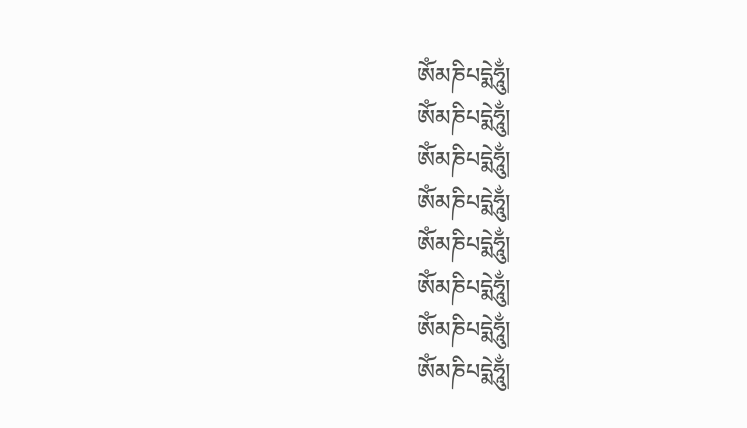ཨོཾམཎིཔདྨེཧཱུྂ།
ཨོཾམཎིཔདྨེཧཱུྂ།
ཨོཾམཎིཔདྨེཧཱུྂ།
ཨོཾམཎིཔདྨེཧཱུྂ།
ཨོཾམཎིཔདྨེཧཱུྂ།
ཨོཾམཎིཔདྨེཧཱུྂ།
ཨོཾམཎིཔདྨེཧཱུྂ།
ཨོཾམཎིཔདྨེཧཱུྂ།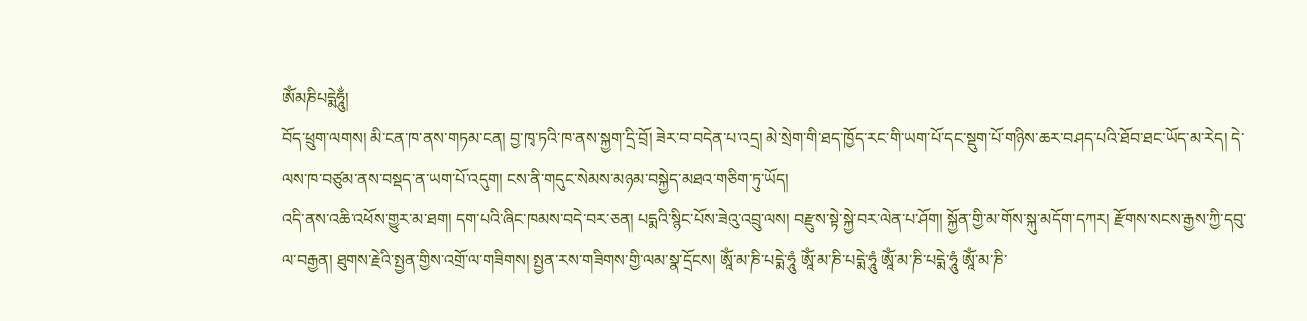ཨོཾམཎིཔདྨེཧཱུྂ།
བོད་ཕྲུག་ལགས། མི་ངན་ཁ་ནས་གཏམ་ངན། བྱ་ཁྭ་ཏའི་ཁ་ནས་སྐྱག་དྲི་བྲོ། ཟེར་བ་བདེན་པ་འདྲ། མེ་སྲེག་གི་ཐད་ཁྱོད་རང་གི་ཡག་པོ་དང་སྡུག་པོ་གཉིས་ཆར་བཤད་པའི་ཐོབ་ཐང་ཡོད་མ་རེད། དེ་ལས་ཁ་བཙུམ་ནས་བསྡད་ན་ཡག་པོ་འདུག། ངས་ནི་གདུང་སེམས་མཉམ་བསྐྱེད་མཐའ་གཅིག་ཏུ་ཡོད།
འདི་ནས་འཆི་འཕོས་གྱུར་མ་ཐག། དག་པའི་ཞིང་ཁམས་བདེ་བར་ཅན། པདྨའི་སྙིང་པོས་ཟེའུ་འབྲུ་ལས། བརྫུས་སྟེ་སྐྱེ་བར་ལེན་པ་ཤོག། སྐྱོན་གྱི་མ་གོས་སྐུ་མདོག་དཀར། རྫོགས་སངས་རྒྱས་ཀྱི་དབུ་ལ་བརྒྱན། ཐུགས་རྗེའི་སྤྱན་གྱིས་འགྲོ་ལ་གཟིགས། སྤྱན་རས་གཟིགས་གྱི་ལམ་སྣ་དྲོངས། ཨཱོཾ་མ་ཎི་པདྨེ་ཧཱུཾ ཨཱོཾ་མ་ཎི་པདྨེ་ཧཱུཾ ཨཱོཾ་མ་ཎི་པདྨེ་ཧཱུཾ ཨཱོཾ་མ་ཎི་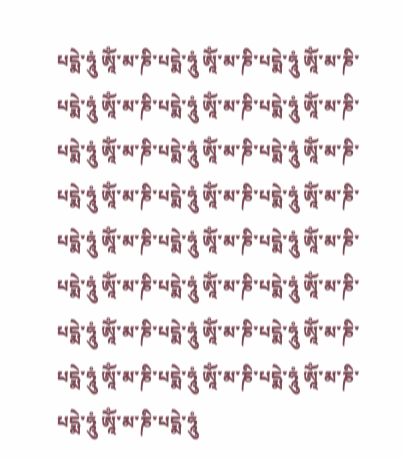པདྨེ་ཧཱུཾ ཨཱོཾ་མ་ཎི་པདྨེ་ཧཱུཾ ཨཱོཾ་མ་ཎི་པདྨེ་ཧཱུཾ ཨཱོཾ་མ་ཎི་པདྨེ་ཧཱུཾ ཨཱོཾ་མ་ཎི་པདྨེ་ཧཱུཾ ཨཱོཾ་མ་ཎི་པདྨེ་ཧཱུཾ ཨཱོཾ་མ་ཎི་པདྨེ་ཧཱུཾ ཨཱོཾ་མ་ཎི་པདྨེ་ཧཱུཾ ཨཱོཾ་མ་ཎི་པདྨེ་ཧཱུཾ ཨཱོཾ་མ་ཎི་པདྨེ་ཧཱུཾ ཨཱོཾ་མ་ཎི་པདྨེ་ཧཱུཾ ཨཱོཾ་མ་ཎི་པདྨེ་ཧཱུཾ ཨཱོཾ་མ་ཎི་པདྨེ་ཧཱུཾ ཨཱོཾ་མ་ཎི་པདྨེ་ཧཱུཾ ཨཱོཾ་མ་ཎི་པདྨེ་ཧཱུཾ ཨཱོཾ་མ་ཎི་པདྨེ་ཧཱུཾ ཨཱོཾ་མ་ཎི་པདྨེ་ཧཱུཾ ཨཱོཾ་མ་ཎི་པདྨེ་ཧཱུཾ ཨཱོཾ་མ་ཎི་པདྨེ་ཧཱུཾ ཨཱོཾ་མ་ཎི་པདྨེ་ཧཱུཾ ཨཱོཾ་མ་ཎི་པདྨེ་ཧཱུཾ ཨཱོཾ་མ་ཎི་པདྨེ་ཧཱུཾ ཨཱོཾ་མ་ཎི་པདྨེ་ཧཱུཾ ཨཱོཾ་མ་ཎི་པདྨེ་ཧཱུཾ ཨཱོཾ་མ་ཎི་པདྨེ་ཧཱུཾ ཨཱོཾ་མ་ཎི་པདྨེ་ཧཱུཾ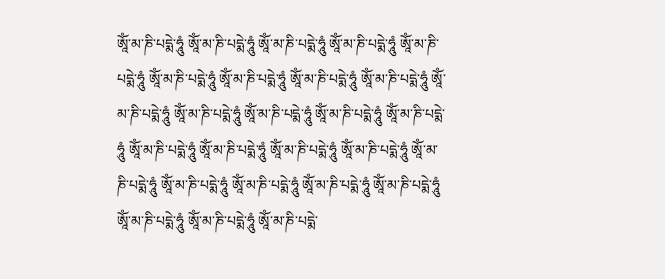ཨཱོཾ་མ་ཎི་པདྨེ་ཧཱུཾ ཨཱོཾ་མ་ཎི་པདྨེ་ཧཱུཾ ཨཱོཾ་མ་ཎི་པདྨེ་ཧཱུཾ ཨཱོཾ་མ་ཎི་པདྨེ་ཧཱུཾ ཨཱོཾ་མ་ཎི་པདྨེ་ཧཱུཾ ཨཱོཾ་མ་ཎི་པདྨེ་ཧཱུཾ ཨཱོཾ་མ་ཎི་པདྨེ་ཧཱུཾ ཨཱོཾ་མ་ཎི་པདྨེ་ཧཱུཾ ཨཱོཾ་མ་ཎི་པདྨེ་ཧཱུཾ ཨཱོཾ་མ་ཎི་པདྨེ་ཧཱུཾ ཨཱོཾ་མ་ཎི་པདྨེ་ཧཱུཾ ཨཱོཾ་མ་ཎི་པདྨེ་ཧཱུཾ ཨཱོཾ་མ་ཎི་པདྨེ་ཧཱུཾ ཨཱོཾ་མ་ཎི་པདྨེ་ཧཱུཾ ཨཱོཾ་མ་ཎི་པདྨེ་ཧཱུཾ ཨཱོཾ་མ་ཎི་པདྨེ་ཧཱུཾ ཨཱོཾ་མ་ཎི་པདྨེ་ཧཱུཾ ཨཱོཾ་མ་ཎི་པདྨེ་ཧཱུཾ ཨཱོཾ་མ་ཎི་པདྨེ་ཧཱུཾ ཨཱོཾ་མ་ཎི་པདྨེ་ཧཱུཾ ཨཱོཾ་མ་ཎི་པདྨེ་ཧཱུཾ ཨཱོཾ་མ་ཎི་པདྨེ་ཧཱུཾ ཨཱོཾ་མ་ཎི་པདྨེ་ཧཱུཾ ཨཱོཾ་མ་ཎི་པདྨེ་ཧཱུཾ ཨཱོཾ་མ་ཎི་པདྨེ་ཧཱུཾ ཨཱོཾ་མ་ཎི་པདྨེ་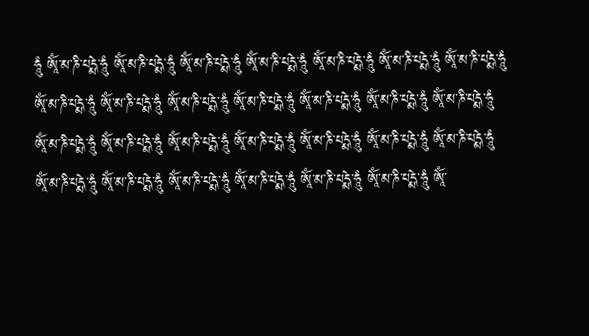ཧཱུཾ ཨཱོཾ་མ་ཎི་པདྨེ་ཧཱུཾ ཨཱོཾ་མ་ཎི་པདྨེ་ཧཱུཾ ཨཱོཾ་མ་ཎི་པདྨེ་ཧཱུཾ ཨཱོཾ་མ་ཎི་པདྨེ་ཧཱུཾ ཨཱོཾ་མ་ཎི་པདྨེ་ཧཱུཾ ཨཱོཾ་མ་ཎི་པདྨེ་ཧཱུཾ ཨཱོཾ་མ་ཎི་པདྨེ་ཧཱུཾ ཨཱོཾ་མ་ཎི་པདྨེ་ཧཱུཾ ཨཱོཾ་མ་ཎི་པདྨེ་ཧཱུཾ ཨཱོཾ་མ་ཎི་པདྨེ་ཧཱུཾ ཨཱོཾ་མ་ཎི་པདྨེ་ཧཱུཾ ཨཱོཾ་མ་ཎི་པདྨེ་ཧཱུཾ ཨཱོཾ་མ་ཎི་པདྨེ་ཧཱུཾ ཨཱོཾ་མ་ཎི་པདྨེ་ཧཱུཾ ཨཱོཾ་མ་ཎི་པདྨེ་ཧཱུཾ ཨཱོཾ་མ་ཎི་པདྨེ་ཧཱུཾ ཨཱོཾ་མ་ཎི་པདྨེ་ཧཱུཾ ཨཱོཾ་མ་ཎི་པདྨེ་ཧཱུཾ ཨཱོཾ་མ་ཎི་པདྨེ་ཧཱུཾ ཨཱོཾ་མ་ཎི་པདྨེ་ཧཱུཾ ཨཱོཾ་མ་ཎི་པདྨེ་ཧཱུཾ ཨཱོཾ་མ་ཎི་པདྨེ་ཧཱུཾ ཨཱོཾ་མ་ཎི་པདྨེ་ཧཱུཾ ཨཱོཾ་མ་ཎི་པདྨེ་ཧཱུཾ ཨཱོཾ་མ་ཎི་པདྨེ་ཧཱུཾ ཨཱོཾ་མ་ཎི་པདྨེ་ཧཱུཾ ཨཱོཾ་མ་ཎི་པདྨེ་ཧཱུཾ ཨཱོཾ་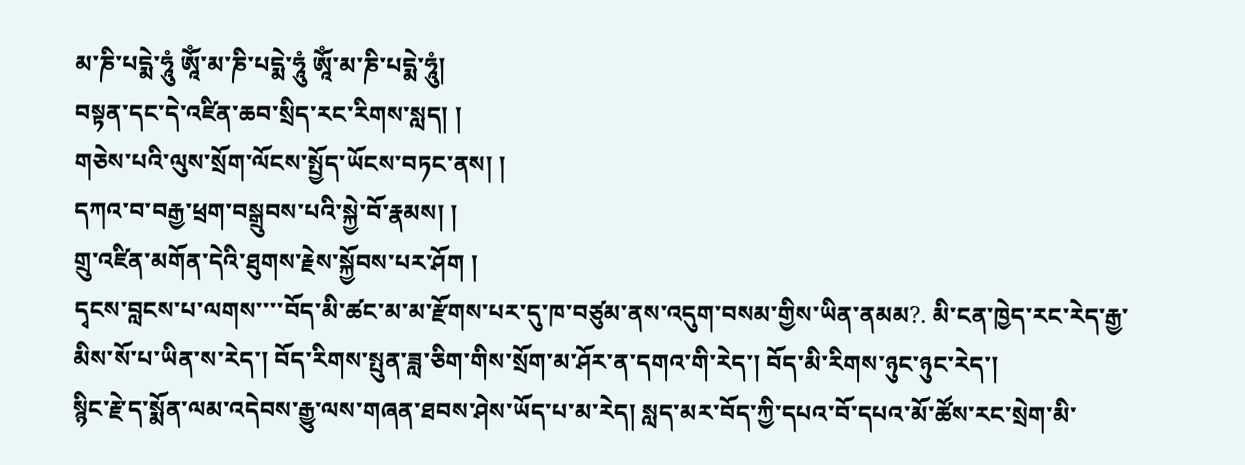མ་ཎི་པདྨེ་ཧཱུཾ ཨཱོཾ་མ་ཎི་པདྨེ་ཧཱུཾ ཨཱོཾ་མ་ཎི་པདྨེ་ཧཱུཾ།
བསྟན་དང་དེ་འཛིན་ཆབ་སྲིད་རང་རིགས་སླད། །
གཅེས་པའི་ལུས་སྲོག་ལོངས་སྤྱོད་ཡོངས་བཏང་ནས། །
དཀའ་བ་བརྒྱ་ཕྲག་བསྒྲུབས་པའི་སྐྱེ་བོ་རྣམས། །
གྲུ་འཛིན་མགོན་དེའི་ཐུགས་རྗེས་སྐྱོབས་པར་ཤོག །
དྭངས་བླངས་པ་ལགས་་་་བོད་མི་ཚང་མ་མ་རྫོགས་པར་དུ་ཁ་བཙུམ་ནས་འདུག་བསམ་གྱིས་ཡིན་ནམམ?. མི་ངན་ཁྱེད་རང་རེད་རྒྱ་མིས་སོ་པ་ཡིན་ས་རེད་། བོད་རིགས་སྤུན་ཟླ་ཅིག་གིས་སྲོག་མ་ཤོར་ན་དགའ་གི་རེད་། བོད་མི་རིགས་ཉུང་ཉུང་རེད་།
སྙིང་རྗེ་ད་སྨོན་ལམ་འདེབས་རྒྱུ་ལས་གཞན་ཐབས་ཤེས་ཡོད་པ་མ་རེད། སླད་མར་བོད་ཀྱི་དཔའ་བོ་དཔའ་མོ་ཚོས་རང་སྲེག་མི་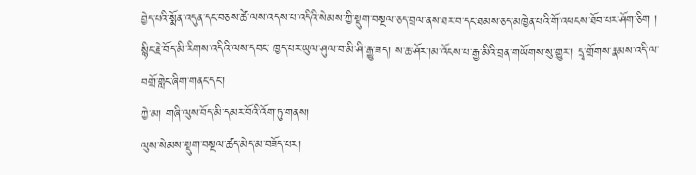བྱེད་པའི་སྨོན་འདུན་དང་བཅས་ཚེ་ལས་འདས་པ་འདིའི་སེམས་ཀྱི་སྡུག་བསྔལ་ཅད་བྲལ་ནས་ཐར་བ་དང་ཐམས་ཅད་མཁྱེན་པའི་གོ་འཕངས་ཐོབ་པར་ཤོག་ཅིག །
སྙིང་རྗེ་བོད་མི་རིགས་འདིའི་ལས་དབང་ ཁྱད་པར་ཡུལ་ཤུལ་བ་མི་ཤི་རྒྱུ་ཟད། ས་ཆ་ཤོར་།མ་འོངས་པ་རྒྱ་མིའི་བྲན་གཡོགས་སུ་གྱུར་། དྲྭ་གྲོགས་རྣམས་འདི་ལ་བགྲོ་གླེང་ཞིག་གནང་དང་།
ཀྱེ་མ། གཞི་ལུས་བོད་མི་དམར་བོའི་འོག་ཏུ་གནས།
ལུས་སེམས་སྡུག་བསྔལ་ཚད་མེད་མ་བཟོད་པར།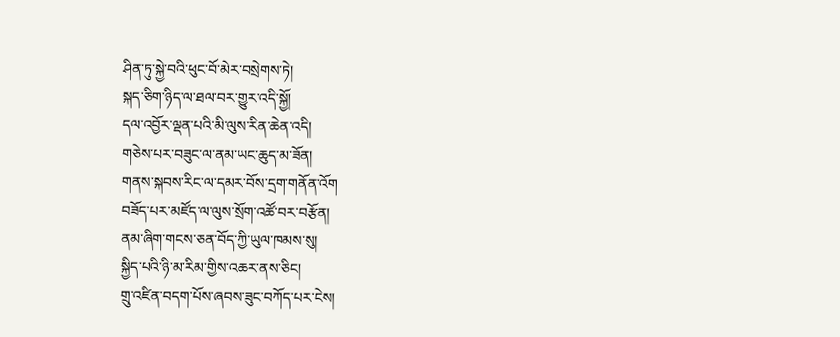ཤིན་ཏུ་སྐྱེ་བའི་ཕུང་བོ་མེར་བསྲེགས་ཏེ།
སྐད་ཅིག་ཉིད་ལ་ཐལ་བར་གྱུར་འདི་སྐྱོ།
དལ་འབྱོར་ལྡན་པའི་མི་ལུས་རིན་ཆེན་འདི།
གཅེས་པར་བཟུང་ལ་ནམ་ཡང་ཆུད་མ་ཟོན།
གནས་སྐབས་རིང་ལ་དམར་བོས་དྲག་གནོན་འོག
བཟོད་པར་མཛོད་ལ་ལུས་སྲོག་འཚོ་བར་བརྩོན།
ནམ་ཞིག་གངས་ཅན་བོད་ཀྱི་ཡུལ་ཁམས་སུ།
སྐྱིད་པའི་ཉི་མ་རིམ་གྱིས་འཆར་ནས་ཅིང།
གྲུ་འཛིན་བདག་པོས་ཞབས་ཟུང་བཀོད་པར་ངེས།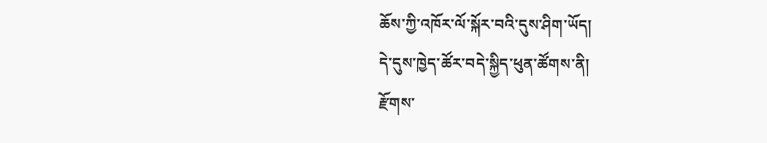ཆོས་ཀྱི་འཁོར་ལོ་སྐོར་བའི་དུས་ཤིག་ཡོད།
དེ་དུས་ཁྱེད་ཚོར་བདེ་སྐྱིད་ཕུན་ཚོགས་ནི།
རྫོགས་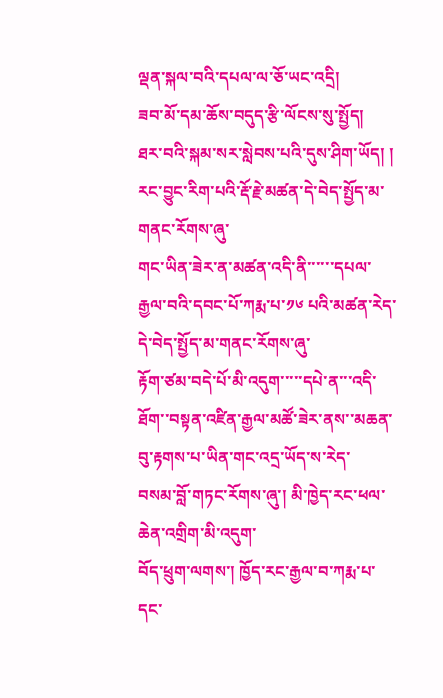ལྡན་སྐལ་བའི་དཔལ་ལ་ཅོ་ཡང་འདྲི།
ཟབ་མོ་དམ་ཆོས་བདུད་རྩི་ལོངས་སུ་སྤྱོད།
ཐར་བའི་སྐམ་སར་སླེབས་པའི་དུས་ཤིག་ཡོད། །
རང་བྱུང་རིག་པའི་རྡོ་རྗེ་མཚན་དེ་བེད་སྤྱོད་མ་གནང་རོགས་ཞུ་
གང་ཡིན་ཟེར་ན་མཚན་འདི་ནི་་་་་་དཔལ་རྒྱལ་བའི་དབང་པོ་ཀརྨ་པ་༡༦ པའི་མཚན་རེད་
དེ་བེད་སྤྱོད་མ་གནང་རོགས་ཞུ་
རྟོག་ཙམ་བདེ་པོ་མི་འདུག་་་་་དཔེ་ན་་་འདི་ཐོག་་བསྟན་འཛིན་རྒྱལ་མཚོ་ཟེར་ནས་་མཆན་བུ་རྟགས་པ་ཡིན་གང་འདྲ་ཡོད་ས་རེད་
བསམ་བློ་གཏང་རོགས་ཞུ་། མི་ཁྱེད་རང་ཕལ་ཆེན་འགྲིག་མི་འདུག་
བོད་ཕྲུག་ལགས་། ཁྱོད་རང་རྒྱལ་བ་ཀརྨ་པ་དང་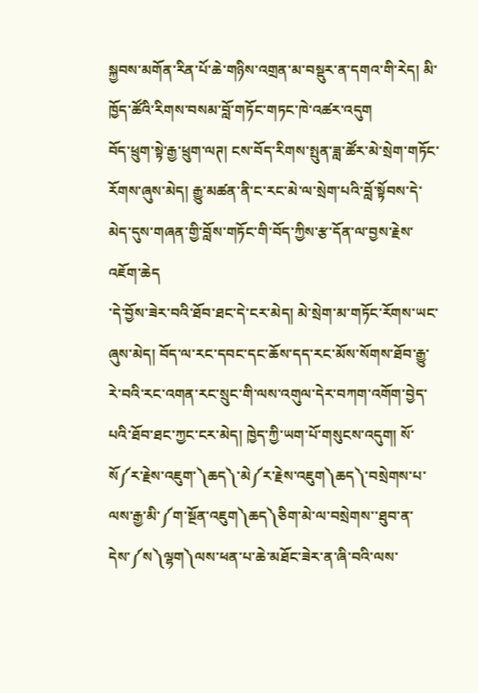སྐྱབས་མགོན་རིན་པོ་ཆེ་གཉིས་འགྲན་མ་བསྡུར་ན་དགའ་གི་རེད། མི་ཁྱོད་ཚོའི་རིགས་བསམ་བློ་གཏོང་གཏང་ཁེ་འཚར་འདུག
བོད་ཕྲུག་སྟེ་རྒྱ་ཕྲུག་ལཊ། ངས་བོད་རིགས་སྤུན་ཟླ་ཚོར་མེ་སྲེག་གཏོང་རོགས་ཞུས་མེད། རྒྱུ་མཚན་ནི་ང་རང་མེ་ལ་སྲེག་པའི་བློ་སྟོབས་དེ་མེད་དུས་གཞན་གྱི་བློས་གཏོང་གི་བོད་ཀྱིས་རྩ་དོན་ལ་བྱས་རྗེས་འཇོག་ཆེད
་དེ་བྱོས་ཟེར་བའི་ཐོབ་ཐང་དེ་ངར་མེད། མེ་སྲེག་མ་གཏོང་རོགས་ཡང་ཞུས་མེད། བོད་ལ་རང་དབང་དང་ཆོས་དད་རང་མོས་སོགས་ཐོབ་རྒྱུ་རེ་བའི་རང་འགན་རང་སྲུང་གི་ལས་འགུལ་དེར་བཀག་འགོག་བྱེད་པའི་ཐོབ་ཐང་ཀྱང་ངར་མེད། ཁྱེད་ཀྱི་ཡག་པོ་གསུངས་འདུག། སོ་སོ༼ར་རྗེས་འཇུག་༽ཆད༽་མེ༼ར་རྗེས་འཇུག༽ཆད༽་བསྲེགས་པ་ལས་རྒྱ་མི་༼ག་སྔོན་འཇུག༽ཆད༽ཅིག་མེ་ལ་བསྲེགས་་ཐུབ་ན་དེས་༼ས༽ལྷག༽ལས་ཕན་པ་ཆེ་མཐོང་ཟེར་ན་ཞི་བའི་ལས་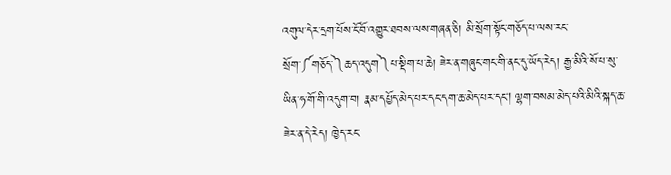འགུལ་དེར་དྲག་པོས་ངོ་བོ་འགྱུར་ཐབས་ལས་གཞན་ཅི། མི་སྲོག་སྟོང་གཅོད་པ་ལས་རང་སྲོག་༼གཅོད་༽ཆད་འདུག༽པ་སྡིག་པ་ཆེ། ཟེར་ན་གཞུང་གང་གི་ནང་དུ་ཡོད་རེད། རྒྱ་མིའི་སོ་པ་སུ་ཡིན་ཧ་གོ་གི་འདུག་བ། རྣམ་དཔྱོད་མེད་པར་དང་དག་ཆ་མེད་པར་དང། ལྷག་བསམ་མེད་པའི་མིའི་སྐད་ཆ་ཟེར་ན་དེ་རེད། ཁྱེད་རང་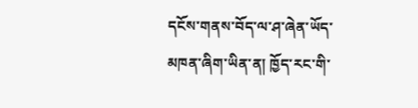དངོས་གནས་བོད་ལ་ཤ་ཞེན་ཡོད་མཁན་ཞིག་ཡིན་ན། ཁྱོད་རང་གི་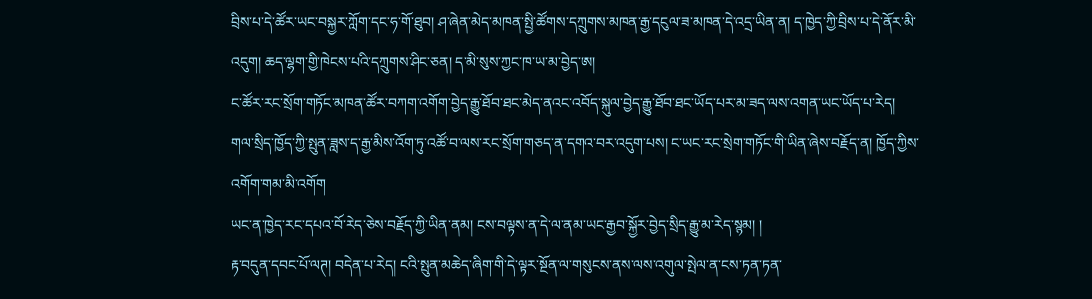བྲིས་པ་དེ་ཚོར་ཡང་བསྐྱར་ཀློག་དང་ཧ་གོ་ཐུབ། ཤ་ཞེན་མེད་མཁན་སྤྱི་ཚོགས་དཀྲུགས་མཁན་རྒྱ་དངུལ་ཟ་མཁན་དེ་འདྲ་ཡིན་ན། ད་ཁྱེད་ཀྱི་བྲིས་པ་དེ་ནོར་མི་འདུག། ཆད་ལྷག་གྱི་ཁེངས་པའི་དཀྲུགས་ཤིང་ཅན། ད་མི་སུས་ཀྱང་ཁ་ཡ་མ་བྱེད་ཨ།
ང་ཚོར་རང་སྲོག་གཏོང་མཁན་ཚོར་བཀག་འགོག་བྱེད་རྒྱུ་ཐོབ་ཐང་མེད་ནའང་འབོད་སྐུལ་བྱེད་རྒྱུ་ཐོབ་ཐང་ཡོད་པར་མ་ཟད་ལས་འགན་ཡང་ཡོད་པ་རེད། གལ་སྲིད་ཁྱོད་ཀྱི་སྤུན་ཟླས་ད་རྒྱ་མིས་འོག་ཏུ་འཚོ་བ་ལས་རང་སྲོག་གཅད་ན་དགའ་བར་འདུག་པས། ང་ཡང་རང་སྲེག་གཏོང་གི་ཡིན་ཞེས་བརྗོད་ན། ཁྱོད་ཀྱིས་འགོག་གམ་མི་འགོག
ཡང་ན་ཁྱེད་རང་དཔའ་བོ་རེད་ཅེས་བརྗོད་ཀྱི་ཡིན་ནམ། ངས་བལྟས་ན་དེ་ལ་ནམ་ཡང་རྒྱབ་སྐྱོར་བྱེད་སྲིད་རྒྱུ་མ་རེད་སྙམ། །
རྟ་བདུན་དབང་པོ་ལཊ། བདེན་པ་རེད། ངའི་སྤུན་མཆེད་ཞིག་གི་དེ་ལྟར་སྔོན་ལ་གསུངས་ནས་ལས་འགུལ་སྤེལ་ན་ངས་ཏན་ཏན་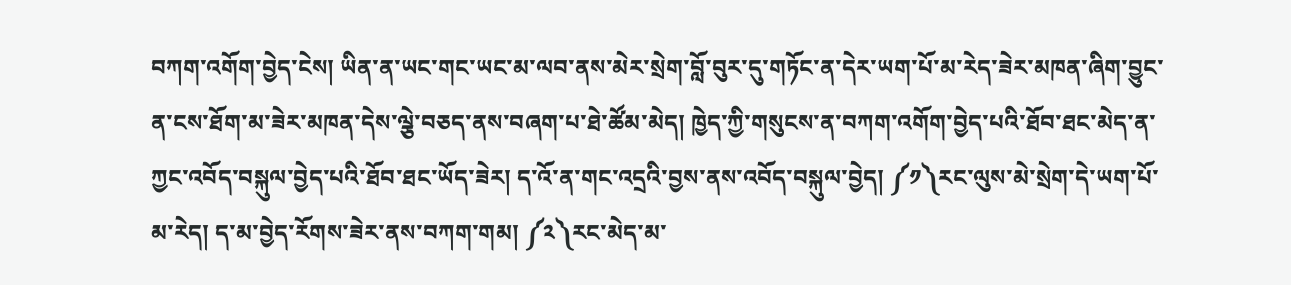བཀག་འགོག་བྱེད་ངེས། ཡིན་ན་ཡང་གང་ཡང་མ་ལབ་ནས་མེར་སྲེག་བློ་བུར་དུ་གཏོང་ན་དེར་ཡག་པོ་མ་རེད་ཟེར་མཁན་ཞིག་བྱུང་ན་ངས་ཐོག་མ་ཟེར་མཁན་དེས་ལྕེ་བཅད་ནས་བཞག་པ་ཐེ་ཚོམ་མེད། ཁྱེད་ཀྱི་གསུངས་ན་བཀག་འགོག་བྱེད་པའི་ཐོབ་ཐང་མེད་ན་ཀྱང་འབོད་བསྐུལ་བྱེད་པའི་ཐོབ་ཐང་ཡོད་ཟེར། ད་འོ་ན་གང་འདྲའི་བྱས་ནས་འབོད་བསྐུལ་བྱེད། ༼༡༽རང་ལུས་མེ་སྲེག་དེ་ཡག་པོ་མ་རེད། ད་མ་བྱེད་རོགས་ཟེར་ནས་བཀག་གམ། ༼༢༽རང་མེད་མ་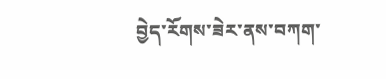བྱེད་རོགས་ཟེར་ནས་བཀག་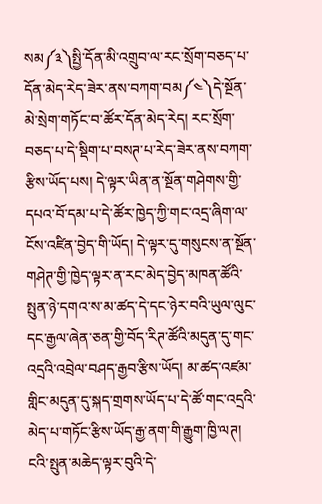སམ༼༣༽སྤྱི་དོན་མི་འགྲུབ་ལ་རང་སྲོག་བཅད་པ་དོན་མེད་རེད་ཟེར་ནས་བཀག་བམ༼༤༽དེ་སྔོན་མེ་སྲེག་གཏོང་བ་ཚོར་དོན་མེད་རེད། རང་སྲོག་བཅད་པ་དེ་སྡིག་པ་བསཊ་པ་རེད་ཟེར་ནས་བཀག་རྩིས་ཡོད་པས། དེ་ལྟར་ཡིན་ན་སྔོན་གཤེགས་གྱི་དཔའ་བོ་དམ་པ་དེ་ཚོར་ཁྱེད་ཀྱི་གང་འདྲ་ཞིག་ལ་ངོས་འཛིན་བྱེད་གི་ཡོད། དེ་ལྟར་དུ་གསུངས་ན་སྔོན་གཤེཊ་གྱི་ཁྱེད་ལྟར་ན་རང་མེད་བྱེད་མཁན་ཚོའི་སྤུན་ཉེ་དགའ་ས་མ་ཚད་དེ་དང་ཉེར་བའི་ཡུལ་ལུང་དང་རྒྱལ་ཞེན་ཅན་གྱི་བོད་རིཊ་ཚོའི་མདུན་དུ་གང་འདྲའི་འབྲེལ་བཤད་རྒྱབ་རྩིས་ཡོད། མ་ཚད་འཛམ་གླིང་མདུན་དུ་སྐད་གྲགས་ཡོད་པ་དེ་ཚོ་གང་འདྲའི་མེད་པ་གཏོང་རྩིས་ཡོད་རྒྱ་ནག་གི་རྒྱུག་ཁྱི་ལཊ། ངའི་སྤུན་མཆེད་ལྟར་བུའི་དེ་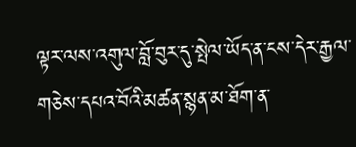ལྟར་ལས་འགུལ་བློ་བུར་དུ་སྤེལ་ཡོད་ན་ངས་དེར་རྒྱལ་གཅེས་དཔའ་བོའི་མཚན་སྙན་མ་ཐོག་ན་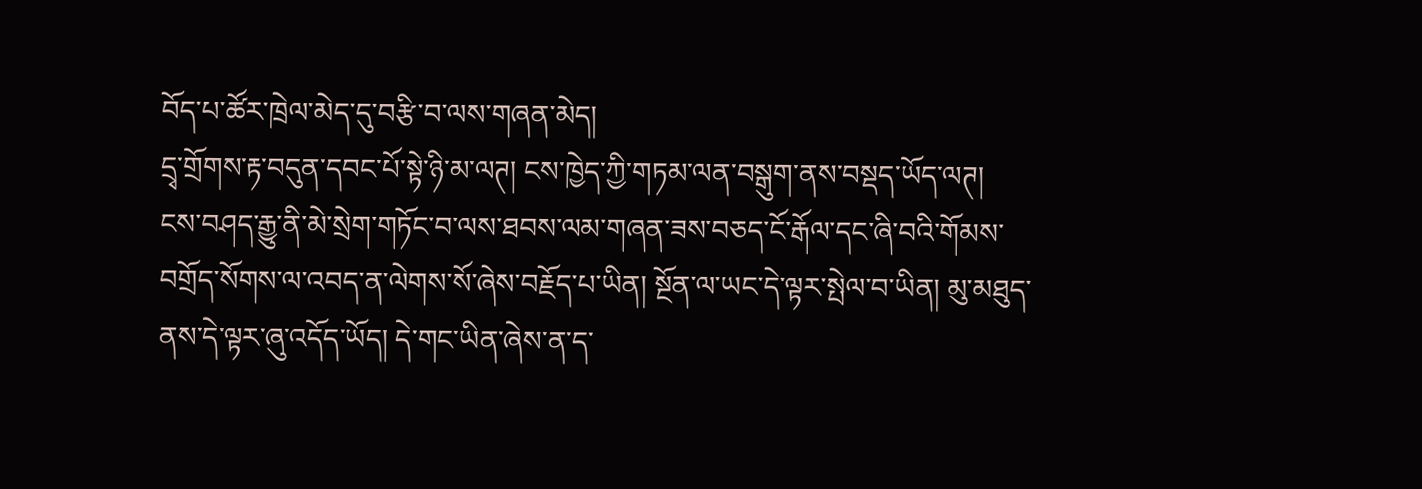བོད་པ་ཚོར་ཁྲེལ་མེད་དུ་བརྩི་བ་ལས་གཞན་མེད།
དྲྭ་གྲོགས་རྟ་བདུན་དབང་པོ་སྟེ་ཉི་མ་ལཊ། ངས་ཁྱེད་ཀྱི་གཏམ་ལན་བསྒུག་ནས་བསྡད་ཡོད་ལཊ།
ངས་བཤད་རྒྱུ་ནི་མེ་སྲེག་གཏོང་བ་ལས་ཐབས་ལམ་གཞན་ཟས་བཅད་ངོ་རྒོལ་དང་ཞི་བའི་གོམས་བགྲོད་སོགས་ལ་འབད་ན་ལེགས་སོ་ཞེས་བརྗོད་པ་ཡིན། སྔོན་ལ་ཡང་དེ་ལྟར་སྤེལ་བ་ཡིན། མུ་མཐུད་ནས་དེ་ལྟར་ཞུ་འདོད་ཡོད། དེ་གང་ཡིན་ཞེས་ན་ད་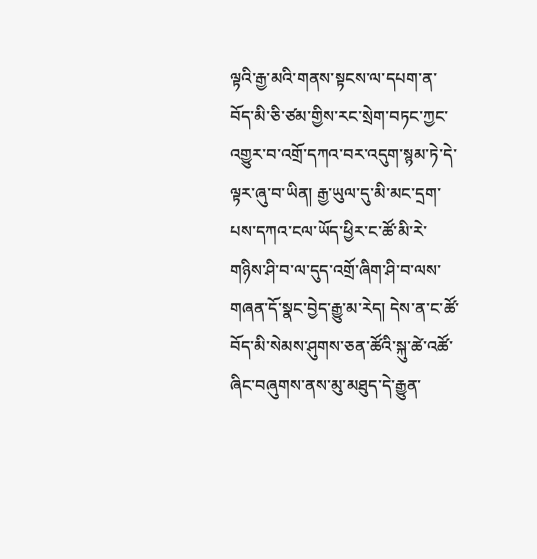ལྟའི་རྒྱ་མའི་གནས་སྟངས་ལ་དཔག་ན་བོད་མི་ཅི་ཙམ་གྱིས་རང་སྲེག་བཏང་ཀྱང་འགྱུར་བ་འགྲོ་དཀའ་བར་འདུག་སྙམ་ཏེ་དེ་ལྟར་ཞུ་བ་ཡིན། རྒྱ་ཡུལ་དུ་མི་མང་དྲག་པས་དཀའ་ངལ་ཡོད་ཕྱིར་ང་ཚོ་མི་རེ་གཉིས་ཤི་བ་ལ་དུད་འགྲོ་ཞིག་ཤི་བ་ལས་གཞན་དོ་སྣང་བྱེད་རྒྱུ་མ་རེད། དེས་ན་ང་ཚོ་བོད་མི་སེམས་ཤུགས་ཅན་ཚོའི་སྐུ་ཚེ་འཚོ་ཞིང་བཞུགས་ནས་མུ་མཐུད་དེ་རྒྱུན་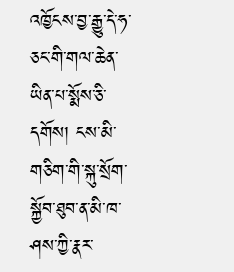འཁྱོངས་བྱ་རྒྱུ་དེ་ཧ་ཅང་གི་གལ་ཆེན་ཡིན་པ་སྨོས་ཅི་དགོས། ངས་མི་གཅིག་གི་སྐུ་སྲོག་སྐྱོབ་ཐུབ་ན་མི་ཁ་ཤས་ཀྱི་རྣར་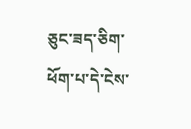ཅུང་ཟད་ཅིག་ཕོག་པ་དེ་ངེས་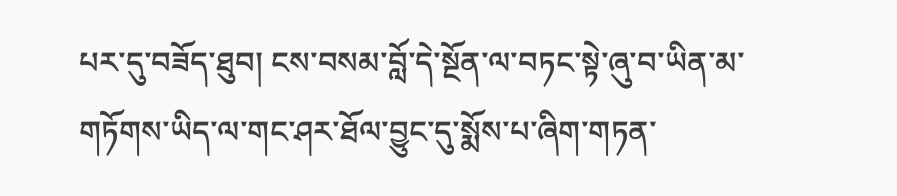པར་དུ་བཟོད་ཐུབ། ངས་བསམ་བློ་དེ་སྔོན་ལ་བཏང་སྟེ་ཞུ་བ་ཡིན་མ་གཏོགས་ཡིད་ལ་གང་ཤར་ཐོལ་བྱུང་དུ་སྨོས་པ་ཞིག་གཏན་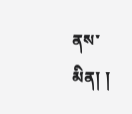ནས་མིན། །